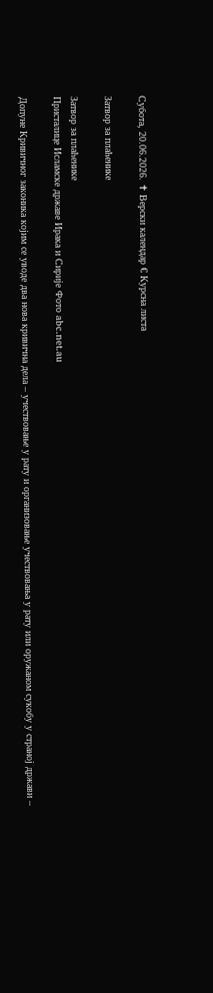Субота, 20.06.2026. ✝ Верски календар € Курсна листа

Затвор за плаћеникe

Затвор за плаћеникe
Присталице Исламске државе Ирака и Сирије Фото abc.net.au

Допуне Кривичног законика којим се уводе два нова кривична дела – учествовање у рату и организовање учествовања у рату или оружаном сукобу у страној држави –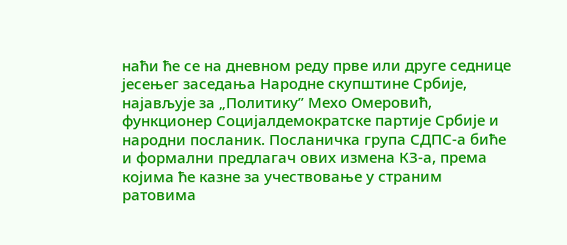наћи ће се на дневном реду прве или друге седнице јесењег заседања Народне скупштине Србије, најављује за „Политику” Мехо Омеровић, функционер Социјалдемократске партије Србије и народни посланик. Посланичка група СДПС-а биће и формални предлагач ових измена КЗ-а, према којима ће казне за учествовање у страним ратовима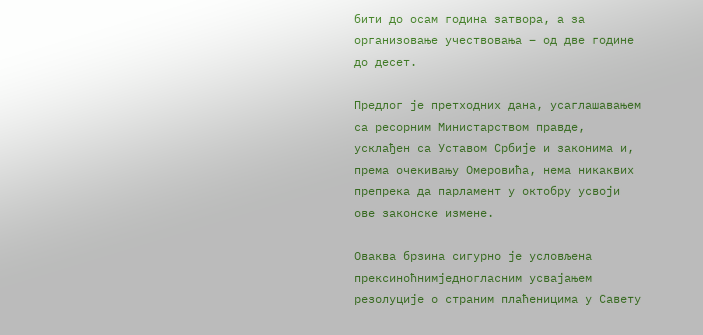бити до осам година затвора, а за организовање учествовања – од две године до десет.

Предлог је претходних дана, усаглашавањем са ресорним Министарством правде, усклађен са Уставом Србије и законима и, према очекивању Омеровића, нема никаквих препрека да парламент у октобру усвоји ове законске измене.

Оваква брзина сигурно је условљена прексиноћнимједногласним усвајањем резолуције о страним плаћеницима у Савету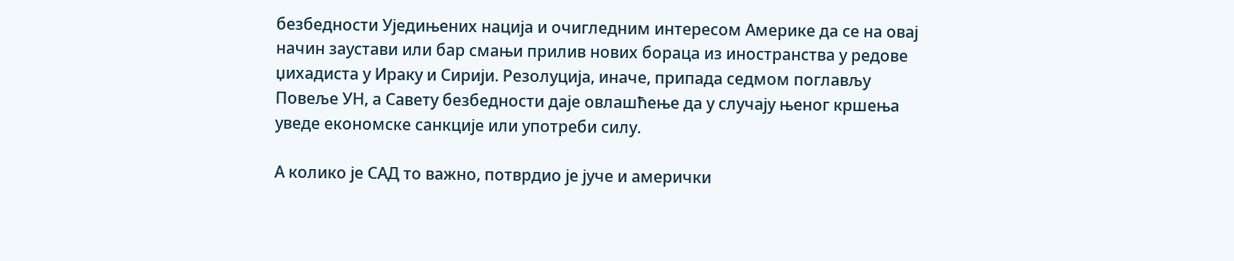безбедности Уједињених нација и очигледним интересом Америке да се на овај начин заустави или бар смањи прилив нових бораца из иностранства у редове џихадиста у Ираку и Сирији. Резолуција, иначе, припада седмом поглављу Повеље УН, а Савету безбедности даје овлашћење да у случају њеног кршења уведе економске санкције или употреби силу.

А колико је САД то важно, потврдио је јуче и амерички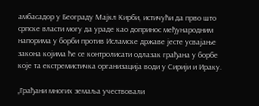амбасадор у Београду Мајкл Кирби, истичући да прво што српске власти могу да ураде као допринос међународним напорима у борби против Исламске државе јесте усвајање закона којима ће се контролисати одлазак грађана у борбе које та екстремистичка организација води у Сирији и Ираку.

„Грађани многих земаља учествовали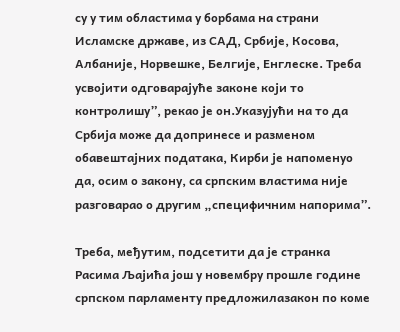су у тим областима у борбама на страни Исламске државе, из САД, Србије, Косова, Албаније, Норвешке, Белгије, Енглеске. Треба усвојити одговарајуће законе који то контролишу”, рекао је он.Указујући на то да Србија може да допринесе и разменом обавештајних података, Кирби је напоменуо да, осим о закону, са српским властима није разговарао о другим „специфичним напорима”.

Треба, међутим, подсетити да је странка Расима Љајића још у новембру прошле године српском парламенту предложилазакон по коме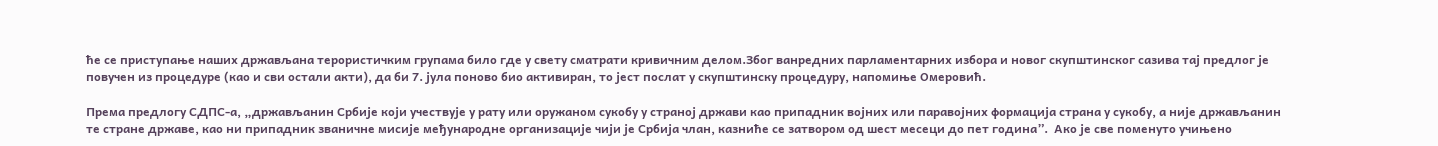ће се приступање наших држављана терористичким групама било где у свету сматрати кривичним делом.Због ванредних парламентарних избора и новог скупштинског сазива тај предлог је повучен из процедуре (као и сви остали акти), да би 7. јула поново био активиран, то јест послат у скупштинску процедуру, напомиње Омеровић.

Према предлогу СДПС-а, „држављанин Србије који учествује у рату или оружаном сукобу у страној држави као припадник војних или паравојних формација страна у сукобу, а није држављанин те стране државе, као ни припадник званичне мисије међународне организације чији је Србија члан, казниће се затвором од шест месеци до пет година”.  Ако је све поменуто учињено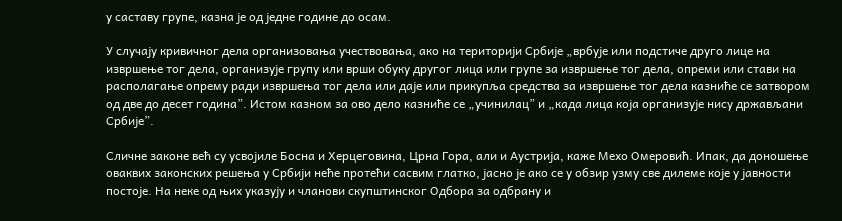у саставу групе, казна је од једне године до осам.

У случају кривичног дела организовања учествовања, ако на територији Србије „врбује или подстиче друго лице на извршење тог дела, организује групу или врши обуку другог лица или групе за извршење тог дела, опреми или стави на располагање опрему ради извршења тог дела или даје или прикупља средства за извршење тог дела казниће се затвором од две до десет година”. Истом казном за ово дело казниће се „учинилац” и „када лица која организује нису држављани Србије”.

Сличне законе већ су усвојиле Босна и Херцеговина, Црна Гора, али и Аустрија, каже Мехо Омеровић. Ипак, да доношење оваквих законских решења у Србији неће протећи сасвим глатко, јасно је ако се у обзир узму све дилеме које у јавности постоје. На неке од њих указују и чланови скупштинског Одбора за одбрану и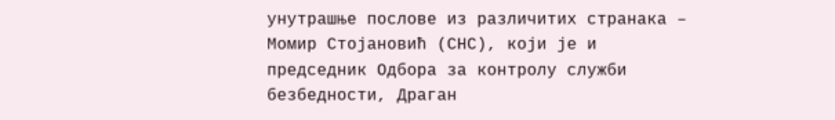унутрашње послове из различитих странака – Момир Стојановић (СНС), који је и председник Одбора за контролу служби безбедности, Драган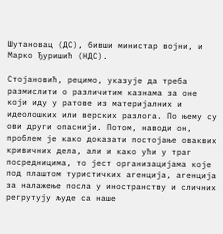Шутановац (ДС), бивши министар војни, и Марко Ђуришић (НДС).

Стојановић, рецимо, указује да треба размислити о различитим казнама за оне који иду у ратове из материјалних и идеолошких или верских разлога. По њему су ови други опаснији. Потом, наводи он, проблем је како доказати постојање оваквих кривичних дела, али и како ући у траг посредницима, то јест организацијама које под плаштом туристичких агенција, агенција за налажење посла у иностранству и сличних регрутују људе са наше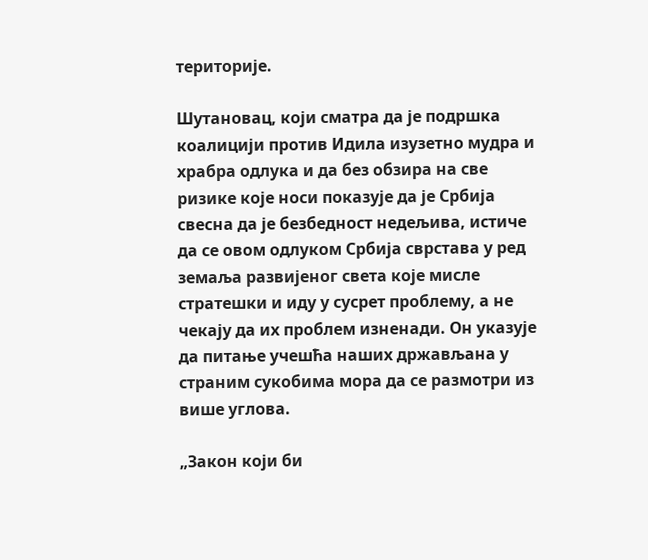територије.

Шутановац, који сматра да је подршка коалицији против Идила изузетно мудра и храбра одлука и да без обзира на све ризике које носи показује да је Србија свесна да је безбедност недељива, истиче да се овом одлуком Србија сврстава у ред земаља развијеног света које мисле стратешки и иду у сусрет проблему, а не чекају да их проблем изненади. Он указује да питање учешћа наших држављана у страним сукобима мора да се размотри из више углова.

„Закон који би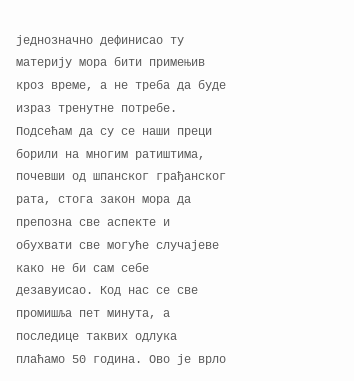једнозначно дефинисао ту материју мора бити примењив кроз време, а не треба да буде израз тренутне потребе. Подсећам да су се наши преци борили на многим ратиштима, почевши од шпанског грађанског рата, стога закон мора да препозна све аспекте и обухвати све могуће случајеве како не би сам себе дезавуисао. Код нас се све промишља пет минута, а последице таквих одлука плаћамо 50 година. Ово је врло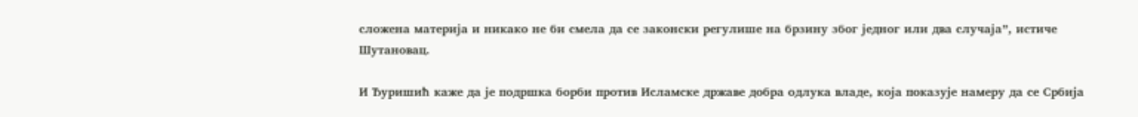сложена материја и никако не би смела да се законски регулише на брзину због једног или два случаја”, истиче Шутановац.

И Ђуришић каже да је подршка борби против Исламске државе добра одлука владе, која показује намеру да се Србија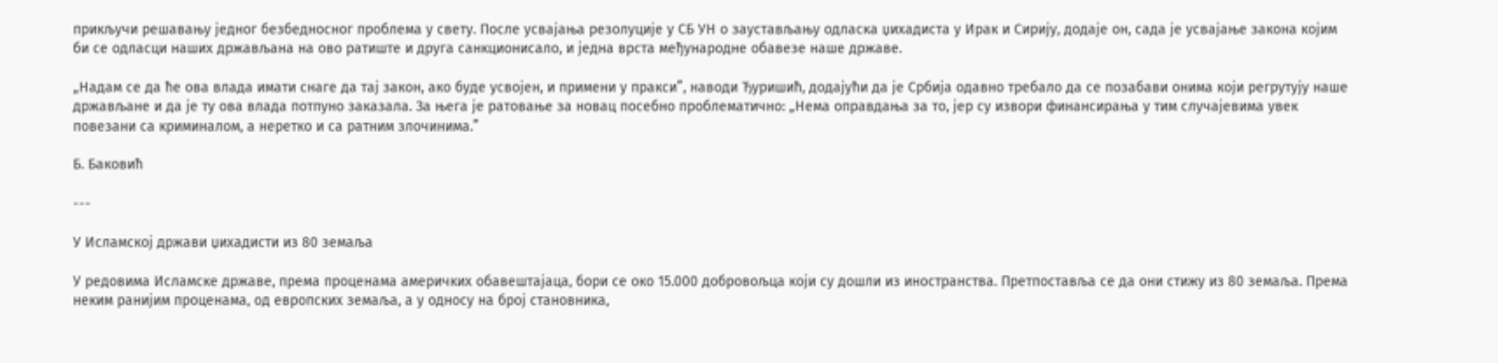прикључи решавању једног безбедносног проблема у свету. После усвајања резолуције у СБ УН о заустављању одласка џихадиста у Ирак и Сирију, додаје он, сада је усвајање закона којим би се одласци наших држављана на ово ратиште и друга санкционисало, и једна врста међународне обавезе наше државе.

„Надам се да ће ова влада имати снаге да тај закон, ако буде усвојен, и примени у пракси”, наводи Ђуришић, додајући да је Србија одавно требало да се позабави онима који регрутују наше држављане и да је ту ова влада потпуно заказала. За њега је ратовање за новац посебно проблематично: „Нема оправдања за то, јер су извори финансирања у тим случајевима увек повезани са криминалом, а неретко и са ратним злочинима.”

Б. Баковић

---

У Исламској држави џихадисти из 80 земаља

У редовима Исламске државе, према проценама америчких обавештајаца, бори се око 15.000 добровољца који су дошли из иностранства. Претпоставља се да они стижу из 80 земаља. Према неким ранијим проценама, од европских земаља, а у односу на број становника,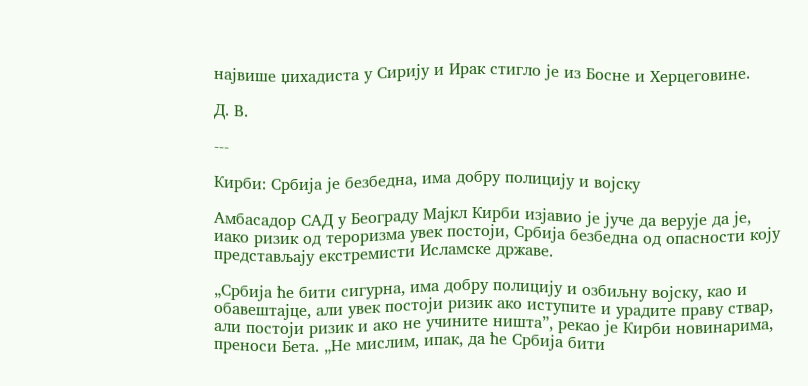највише џихадиста у Сирију и Ирак стигло је из Босне и Херцеговине.

Д. В.

---

Кирби: Србија је безбедна, има добру полицију и војску

Амбасадор САД у Београду Мајкл Кирби изјавио је јуче да верује да је, иако ризик од тероризма увек постоји, Србија безбедна од опасности коју представљају екстремисти Исламске државе.

„Србија ће бити сигурна, има добру полицију и озбиљну војску, као и обавештајце, али увек постоји ризик ако иступите и урадите праву ствар, али постоји ризик и ако не учините ништа”, рекао је Кирби новинарима, преноси Бета. „Не мислим, ипак, да ће Србија бити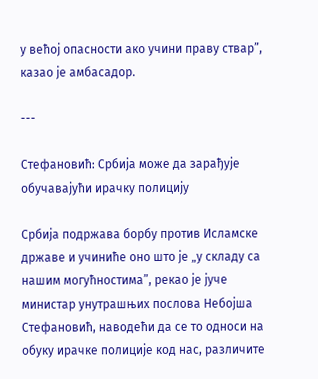у већој опасности ако учини праву ствар”, казао је амбасадор.

---

Стефановић: Србија може да зарађује обучавајући ирачку полицију

Србија подржава борбу против Исламске државе и учиниће оно што је „у складу са нашим могућностима”, рекао је јуче министар унутрашњих послова Небојша Стефановић, наводећи да се то односи на обуку ирачке полиције код нас, различите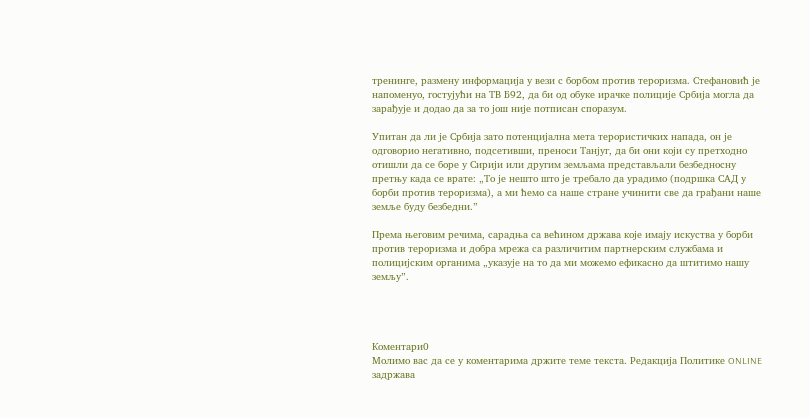тренинге, размену информација у вези с борбом против тероризма. Стефановић је напоменуо, гостујући на ТВ Б92, да би од обуке ирачке полиције Србија могла да зарађује и додао да за то још није потписан споразум.

Упитан да ли је Србија зато потенцијална мета терористичких напада, он је одговорио негативно, подсетивши, преноси Танјуг, да би они који су претходно отишли да се боре у Сирији или другим земљама представљали безбедносну претњу када се врате: „То је нешто што је требало да урадимо (подршка САД у борби против тероризма), а ми ћемо са наше стране учинити све да грађани наше земље буду безбедни.”

Према његовим речима, сарадња са већином држава које имају искуства у борби против тероризма и добра мрежа са различитим партнерским службама и полицијским органима „указује на то да ми можемо ефикасно да штитимо нашу земљу”.




Коментари0
Молимо вас да се у коментарима држите теме текста. Редакција Политике ONLINE задржава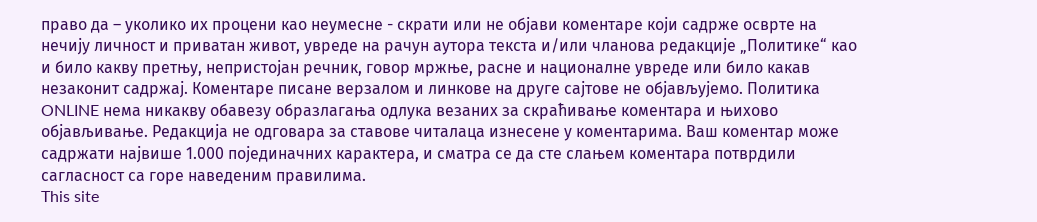право да – уколико их процени као неумесне - скрати или не објави коментаре који садрже осврте на нечију личност и приватан живот, увреде на рачун аутора текста и/или чланова редакције „Политике“ као и било какву претњу, непристојан речник, говор мржње, расне и националне увреде или било какав незаконит садржај. Коментаре писане верзалом и линкове на друге сајтове не објављујемо. Политика ONLINE нема никакву обавезу образлагања одлука везаних за скраћивање коментара и њихово објављивање. Редакција не одговара за ставове читалаца изнесене у коментарима. Ваш коментар може садржати највише 1.000 појединачних карактера, и сматра се да сте слањем коментара потврдили сагласност са горе наведеним правилима.
This site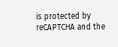is protected by reCAPTCHA and the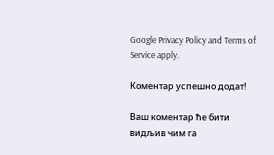Google Privacy Policy and Terms of Service apply.

Комeнтар успeшно додат!

Ваш комeнтар ћe бити видљив чим га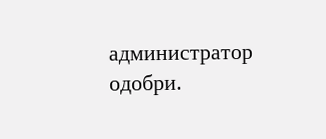администратор одобри.